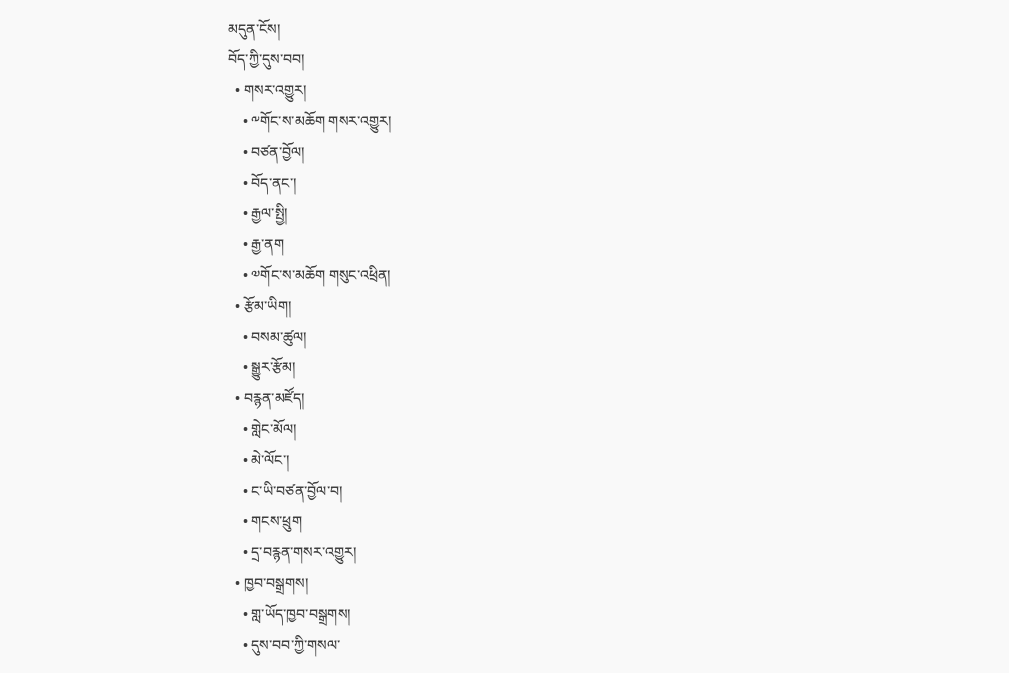མདུན་ངོས།
བོད་ཀྱི་དུས་བབ།
  • གསར་འགྱུར།
    • ༸གོང་ས་མཆོག གསར་འགྱུར།
    • བཙན་བྱོལ།
    • བོད་ནང་།
    • རྒྱལ་སྤྱི།
    • རྒྱ་ནག
    • ༧གོང་ས་མཆོག གསུང་འཕྲིན།
  • རྩོམ་ཡིག།
    • བསམ་ཚུལ།
    • སྒྱུར་རྩོམ།
  • བརྙན་མཛོད།
    • གླེང་མོལ།
    • མེ་ལོང་།
    • ང་ཡི་བཙན་བྱོལ་བ།
    • གངས་ཕྲུག
    • དྲ་བརྙན་གསར་འགྱུར།
  • ཁྱབ་བསྒྲགས།
    • གླ་ཡོད་ཁྱབ་བསྒྲགས།
    • དུས་བབ་ཀྱི་གསལ་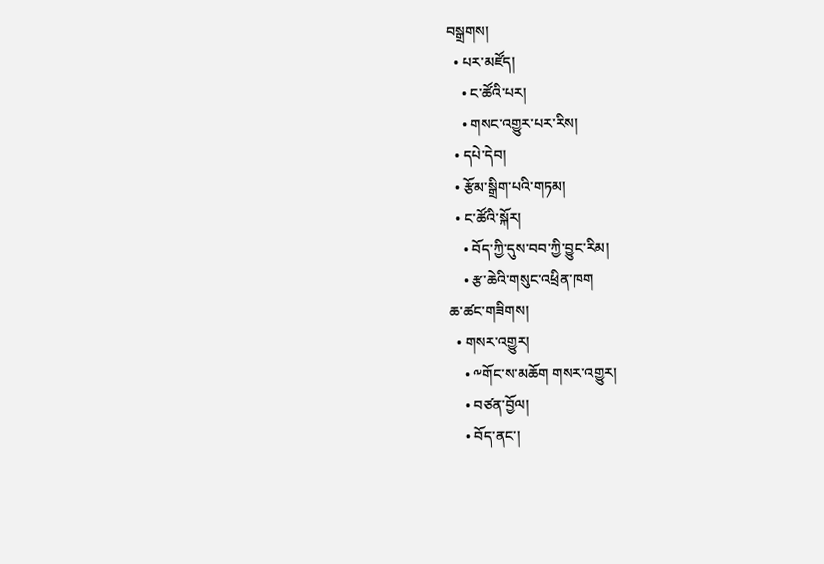བསྒྲགས།
  • པར་མཛོད།
    • ང་ཚོའི་པར།
    • གསང་འགྱུར་པར་རིས།
  • དཔེ་དེབ།
  • རྩོམ་སྒྲིག་པའི་གཏམ།
  • ང་ཚོའི་སྐོར།
    • བོད་ཀྱི་དུས་བབ་ཀྱི་བྱུང་རིམ།
    • རྩ་ཆེའི་གསུང་འཕྲིན་ཁག
ཆ་ཚང་གཟིགས།
  • གསར་འགྱུར།
    • ༸གོང་ས་མཆོག གསར་འགྱུར།
    • བཙན་བྱོལ།
    • བོད་ནང་།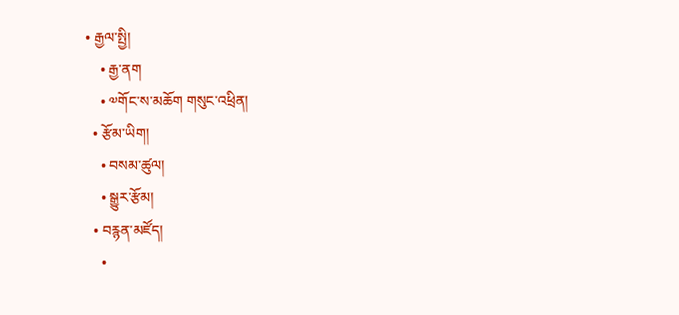• རྒྱལ་སྤྱི།
    • རྒྱ་ནག
    • ༧གོང་ས་མཆོག གསུང་འཕྲིན།
  • རྩོམ་ཡིག།
    • བསམ་ཚུལ།
    • སྒྱུར་རྩོམ།
  • བརྙན་མཛོད།
    •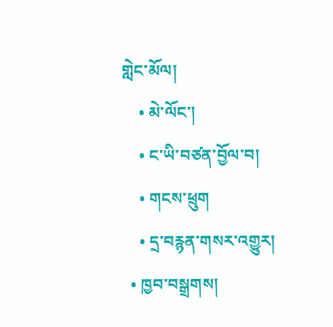གླེང་མོལ།
    • མེ་ལོང་།
    • ང་ཡི་བཙན་བྱོལ་བ།
    • གངས་ཕྲུག
    • དྲ་བརྙན་གསར་འགྱུར།
  • ཁྱབ་བསྒྲགས།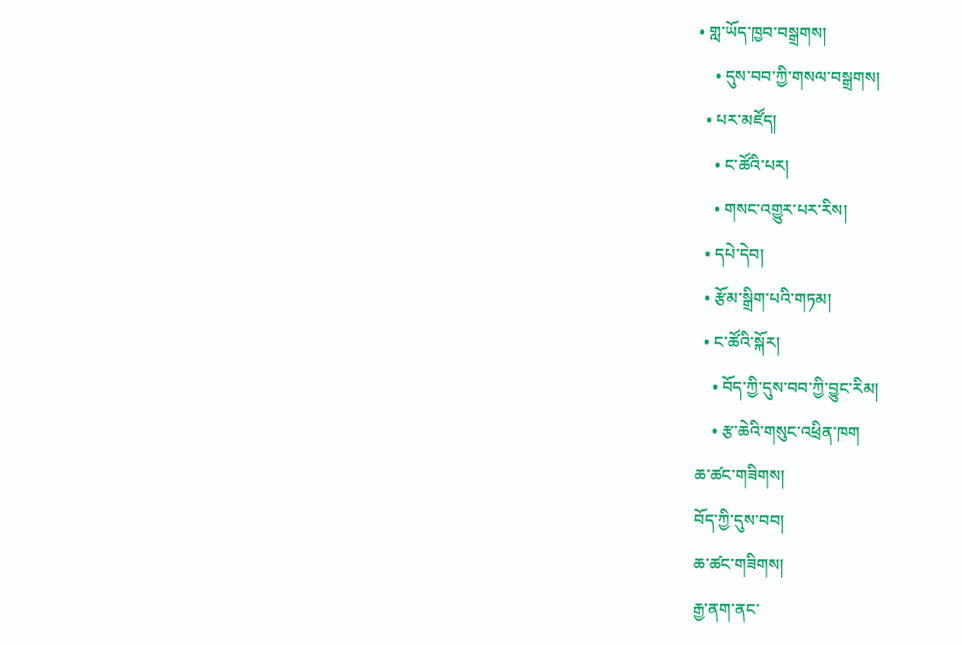• གླ་ཡོད་ཁྱབ་བསྒྲགས།
    • དུས་བབ་ཀྱི་གསལ་བསྒྲགས།
  • པར་མཛོད།
    • ང་ཚོའི་པར།
    • གསང་འགྱུར་པར་རིས།
  • དཔེ་དེབ།
  • རྩོམ་སྒྲིག་པའི་གཏམ།
  • ང་ཚོའི་སྐོར།
    • བོད་ཀྱི་དུས་བབ་ཀྱི་བྱུང་རིམ།
    • རྩ་ཆེའི་གསུང་འཕྲིན་ཁག
ཆ་ཚང་གཟིགས།
བོད་ཀྱི་དུས་བབ།
ཆ་ཚང་གཟིགས།
རྒྱ་ནག་ནང་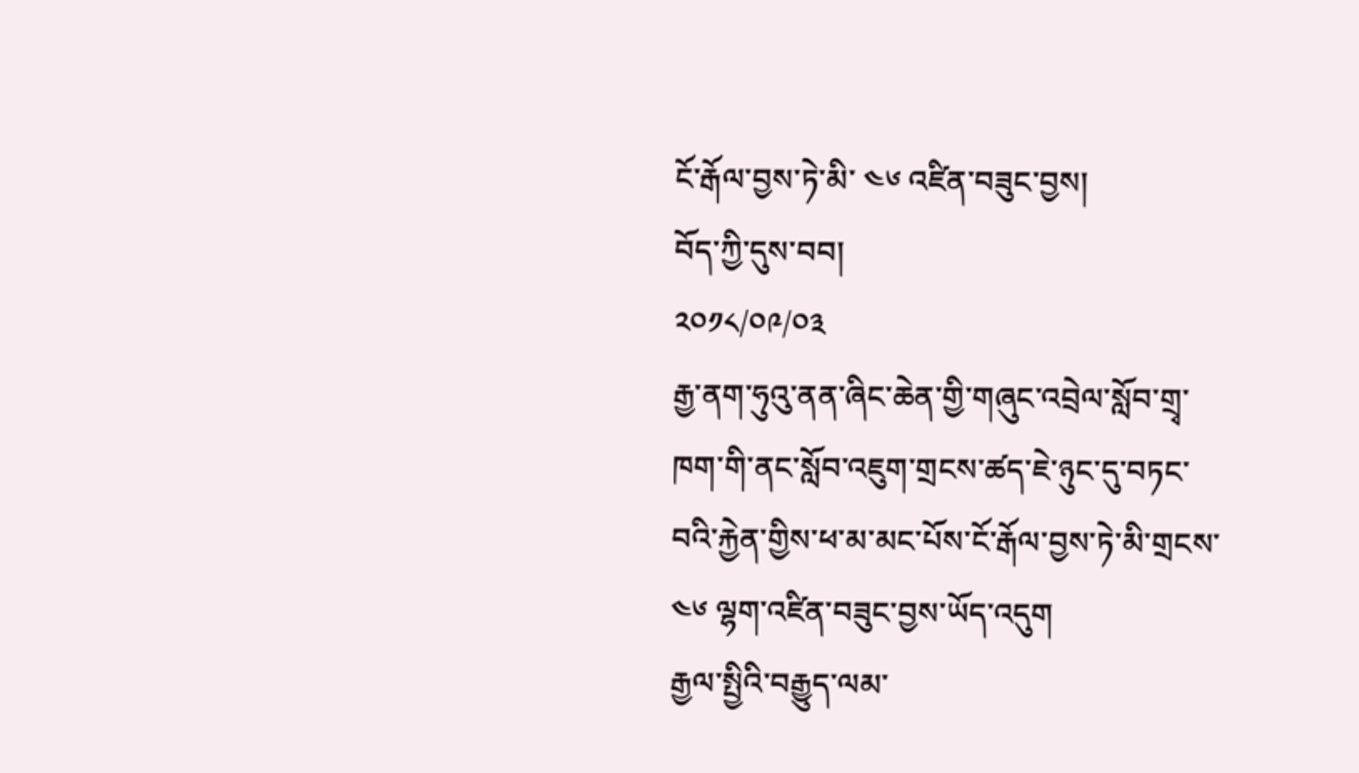ངོ་རྒོལ་བྱས་ཏེ་མི་ ༤༦ འཛིན་བཟུང་བྱས།
བོད་ཀྱི་དུས་བབ།
༢༠༡༨/༠༩/༠༣
རྒྱ་ནག་ཧུའུ་ནན་ཞིང་ཆེན་གྱི་གཞུང་འབྲེལ་སློབ་གྲྭ་ཁག་གི་ནང་སློབ་འཇུག་གྲངས་ཚད་ཇེ་ཉུང་དུ་བཏང་བའི་རྐྱེན་གྱིས་ཕ་མ་མང་པོས་ངོ་རྒོལ་བྱས་ཏེ་མི་གྲངས་ ༤༦ ལྷག་འཛིན་བཟུང་བྱས་ཡོད་འདུག
རྒྱལ་སྤྱིའི་བརྒྱུད་ལམ་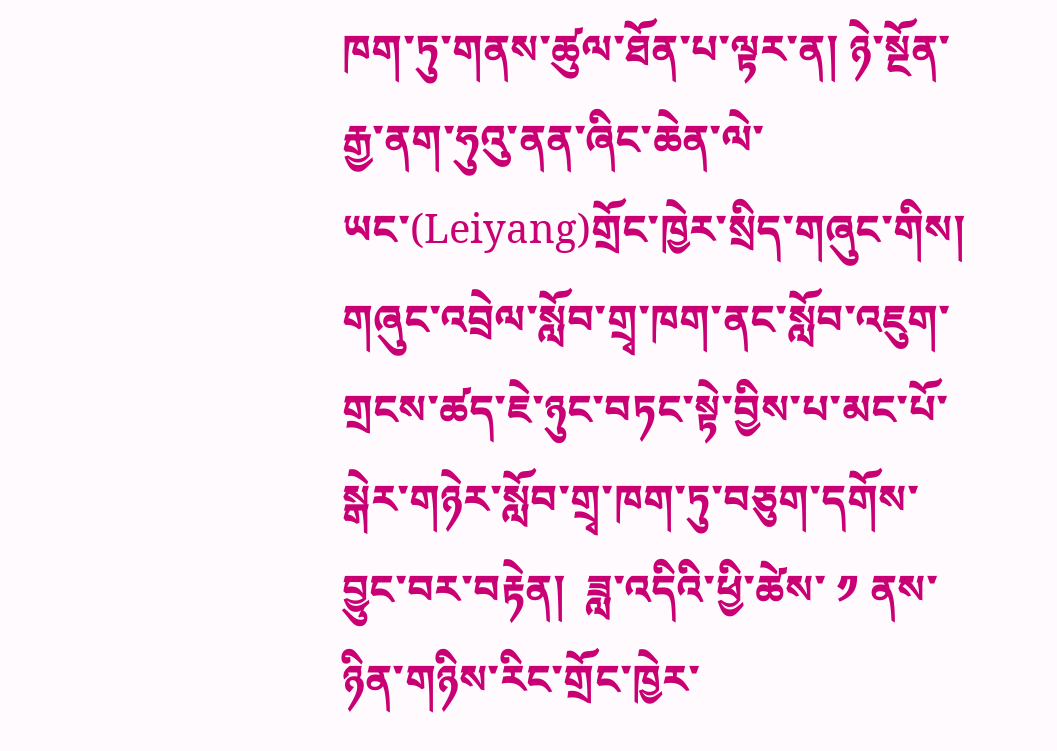ཁག་ཏུ་གནས་ཚུལ་ཐོན་པ་ལྟར་ན། ཉེ་སྔོན་རྒྱ་ནག་ཧུའུ་ནན་ཞིང་ཆེན་ལེ་ཡང་(Leiyang)གྲོང་ཁྱེར་སྲིད་གཞུང་གིས། གཞུང་འབྲེལ་སློབ་གྲྭ་ཁག་ནང་སློབ་འཇུག་གྲངས་ཚད་ཇེ་ཉུང་བཏང་སྟེ་བྱིས་པ་མང་པོ་སྒེར་གཉེར་སློབ་གྲྭ་ཁག་ཏུ་བཅུག་དགོས་བྱུང་བར་བརྟེན།  ཟླ་འདིའི་ཕྱི་ཚེས་ ༡ ནས་ཉིན་གཉིས་རིང་གྲོང་ཁྱེར་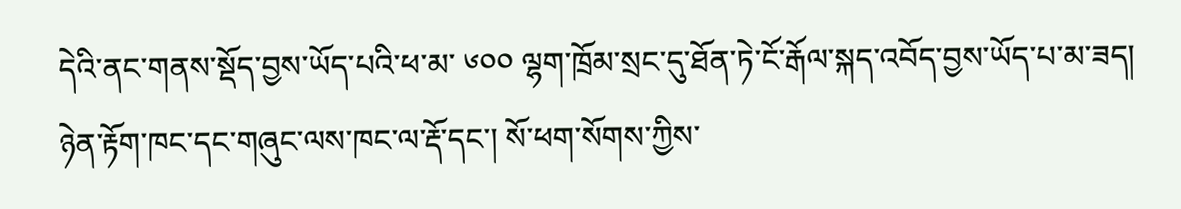དེའི་ནང་གནས་སྡོད་བྱས་ཡོད་པའི་ཕ་མ་ ༦༠༠ ལྷག་ཁྲོམ་སྲང་དུ་ཐོན་ཏེ་ངོ་རྒོལ་སྐད་འབོད་བྱས་ཡོད་པ་མ་ཟད།  ཉེན་རྟོག་ཁང་དང་གཞུང་ལས་ཁང་ལ་རྡོ་དང་། སོ་ཕག་སོགས་ཀྱིས་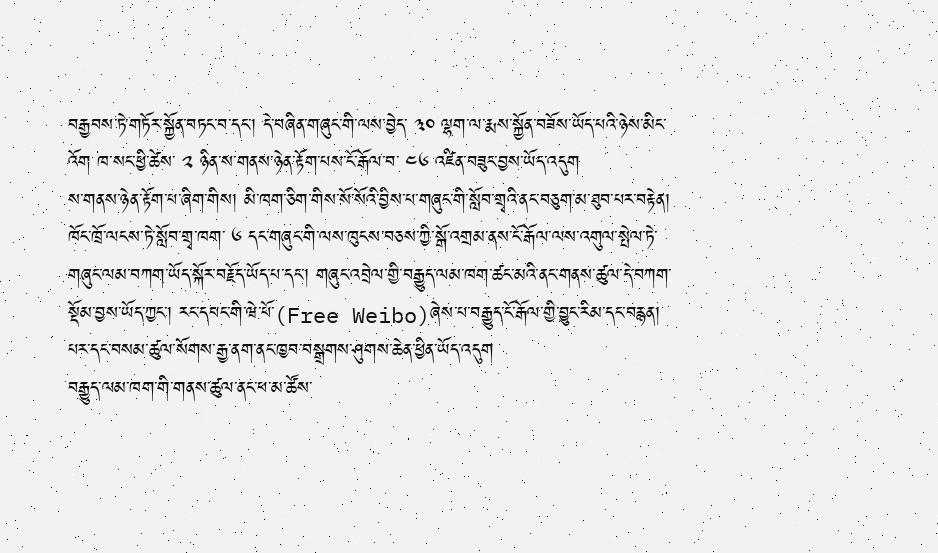བརྒྱབས་ཏེ་གཏོར་སྐྱོན་བཏང་བ་དང་། དེ་བཞིན་གཞུང་གི་ལས་བྱེད་ ༣༠ ལྷག་ལ་རྨས་སྐྱོན་བཟོས་ཡོད་པའི་ཉེས་མིང་འོག ཁ་སང་ཕྱི་ཚེས་ ༢ ཉིན་ས་གནས་ཉེན་རྟོག་པས་ངོ་རྒོལ་བ་ ༤༦ འཛིན་བཟུང་བྱས་ཡོད་འདུག
ས་གནས་ཉེན་རྟོག་པ་ཞིག་གིས། མི་ཁག་ཅིག་གིས་སོ་སོའི་བྱིས་པ་གཞུང་གི་སློབ་གྲྭའི་ནང་བཅུག་མ་ཐུབ་པར་བརྟེན།  ཁོང་ཁྲོ་ལངས་ཏེ་སློབ་གྲྭ་ཁག་ ༦ དང་གཞུང་གི་ལས་ཁུངས་བཅས་ཀྱི་སྒོ་འགྲམ་ནས་ངོ་རྒོལ་ལས་འགུལ་སྤེལ་ཏེ་གཞུང་ལམ་བཀག་ཡོད་སྐོར་བརྗོད་ཡོད་པ་དང་། གཞུང་འབྲེལ་གྱི་བརྒྱུད་ལམ་ཁག་ཚང་མའི་ནང་གནས་ཚུལ་དེ་བཀག་སྡོམ་བྱས་ཡོད་ཀྱང་། རང་དབང་གི་ཝེ་པོ་(Free Weibo)ཞེས་པ་བརྒྱུད་ངོ་རྒོལ་གྱི་བྱུང་རིམ་དང་བརྙན། པར་དང་བསམ་ཚུལ་སོགས་རྒྱ་ནག་ནང་ཁྱབ་བསྒྲགས་ཤུགས་ཆེན་ཕྱིན་ཡོད་འདུག
བརྒྱུད་ལམ་ཁག་གི་གནས་ཚུལ་ནང་ཕ་མ་ཚོས་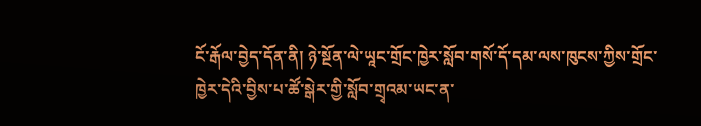ངོ་རྒོལ་བྱེད་དོན་ནི། ཉེ་སྔོན་ལེ་ཡཱང་གྲོང་ཁྱེར་སློབ་གསོ་དོ་དམ་ལས་ཁུངས་ཀྱིས་གྲོང་ཁྱེར་དེའི་བྱིས་པ་ཚོ་སྒེར་གྱི་སློབ་གྲྭའམ་ཡང་ན་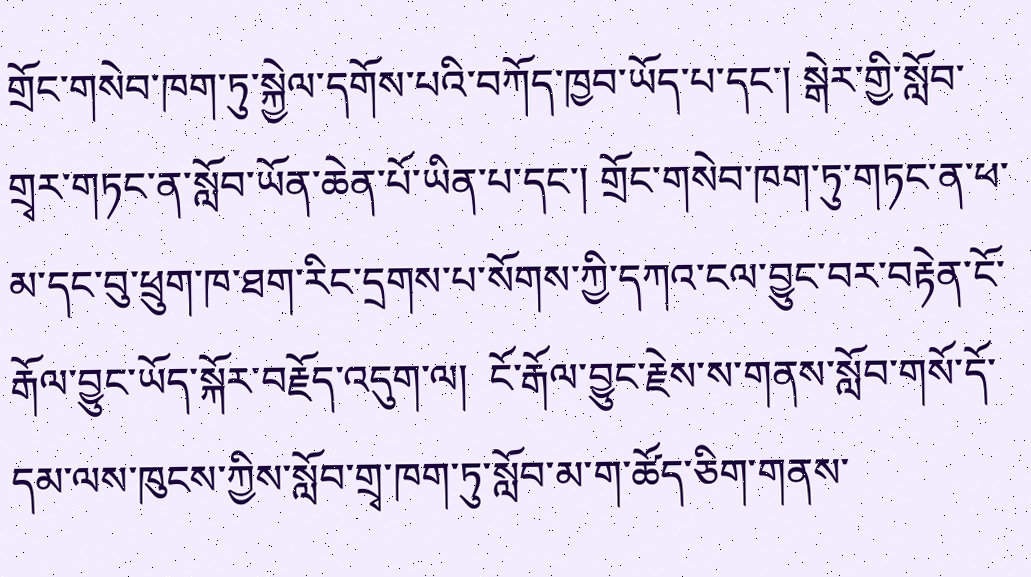གྲོང་གསེབ་ཁག་ཏུ་སྐྱེལ་དགོས་པའི་བཀོད་ཁྱབ་ཡོད་པ་དང་། སྒེར་གྱི་སློབ་གྲྭར་གཏང་ན་སློབ་ཡོན་ཆེན་པོ་ཡིན་པ་དང་། གྲོང་གསེབ་ཁག་ཏུ་གཏང་ན་ཕ་མ་དང་བུ་ཕྲུག་ཁ་ཐག་རིང་དྲགས་པ་སོགས་ཀྱི་དཀའ་ངལ་བྱུང་བར་བརྟེན་ངོ་རྒོལ་བྱུང་ཡོད་སྐོར་བརྗོད་འདུག་ལ།  ངོ་རྒོལ་བྱུང་རྗེས་ས་གནས་སློབ་གསོ་དོ་དམ་ལས་ཁུངས་ཀྱིས་སློབ་གྲྭ་ཁག་ཏུ་སློབ་མ་ག་ཚོད་ཅིག་གནས་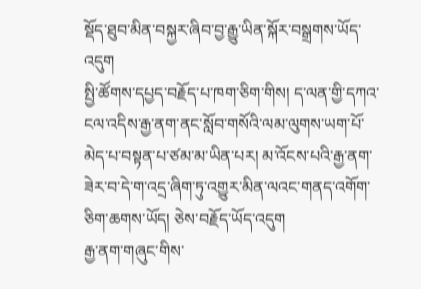སྡོད་ཐུབ་མིན་བསྐྱར་ཞིབ་བྱ་རྒྱུ་ཡིན་སྐོར་བསྒྲགས་ཡོད་འདུག
སྤྱི་ཚོགས་དཔྱད་བརྗོད་པ་ཁག་ཅིག་གིས། ད་ལན་གྱི་དཀའ་ངལ་འདིས་རྒྱ་ནག་ནང་སློབ་གསོའི་ལམ་ལུགས་ཡག་པོ་མེད་པ་བསྟན་པ་ཙམ་མ་ཡིན་པར། མ་འོངས་པའི་རྒྱ་ནག་ཟེར་བ་དེ་ག་འདྲ་ཞིག་ཏུ་འགྱུར་མིན་ལའང་གནད་འགོག་ཅིག་ཆགས་ཡོད། ཅེས་བརྗོད་ཡོད་འདུག
རྒྱ་ནག་གཞུང་གིས་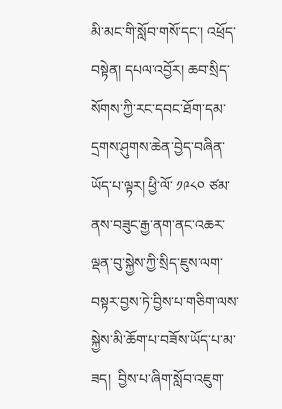མི་མང་གི་སློབ་གསོ་དང་། འཕྲོད་བསྟེན། དཔལ་འབྱོར། ཆབ་སྲིད་སོགས་ཀྱི་རང་དབང་ཐོག་དམ་དྲགས་ཤུགས་ཆེན་བྱེད་བཞིན་ཡོད་པ་ལྟར། ཕྱི་ལོ་ ༡༩༨༠ ཙམ་ནས་བཟུང་རྒྱ་ནག་ནང་འཆར་ལྡན་བུ་སྐྱེས་ཀྱི་སྲིད་ཇུས་ལག་བསྟར་བྱས་ཏེ་བྱིས་པ་གཅིག་ལས་སྐྱེས་མི་ཆོག་པ་བཟོས་ཡོད་པ་མ་ཟད།  བྱིས་པ་ཞིག་སློབ་འཇུག་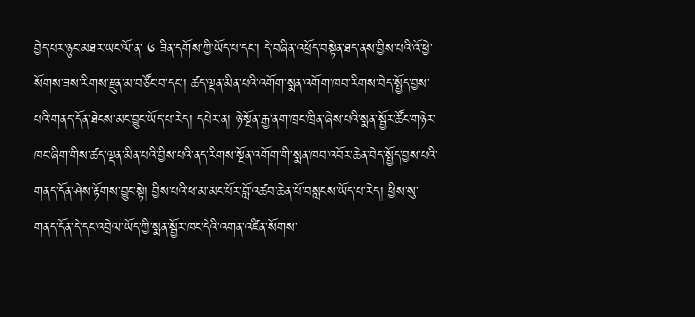བྱེད་པར་ཉུང་མཐར་ཡང་ལོ་ན་ ༦ ཟིན་དགོས་ཀྱི་ཡོད་པ་དང་། དེ་བཞིན་འཕྲོད་བསྟེན་ཐད་ནས་བྱིས་པའི་འོ་ཕྱེ་སོགས་ཟས་རིགས་རྫུན་མ་བཙོང་བ་དང་། ཚད་ལྡན་མིན་པའི་འགོག་སྨན་འགོག་ཁབ་རིགས་བེད་སྤྱོད་བྱས་པའི་གནད་དོན་ཐེངས་མང་བྱུང་ཡོད་པ་རེད། དཔེར་ན། ཉེ་སྔོན་རྒྱ་ནག་ཁྲང་ཁྲིན་ཞེས་པའི་སྨན་སྦྱོར་ཚོང་གཉེར་ཁང་ཞིག་གིས་ཚད་ལྡན་མིན་པའི་བྱིས་པའི་ནད་རིགས་སྔོན་འགོག་གི་སྨན་ཁབ་འབོར་ཆེན་བེད་སྤྱོད་བྱས་པའི་གནད་དོན་ཤེས་རྟོགས་བྱུང་སྟེ། བྱིས་པའི་ཕ་མ་མང་པོར་བློ་འཚབ་ཆེན་པོ་བསླངས་ཡོད་པ་རེད། ཕྱིས་སུ་གནད་དོན་དེ་དང་འབྲེལ་ཡོད་ཀྱི་སྨན་སྦྱོར་ཁང་དེའི་འགན་འཛིན་སོགས་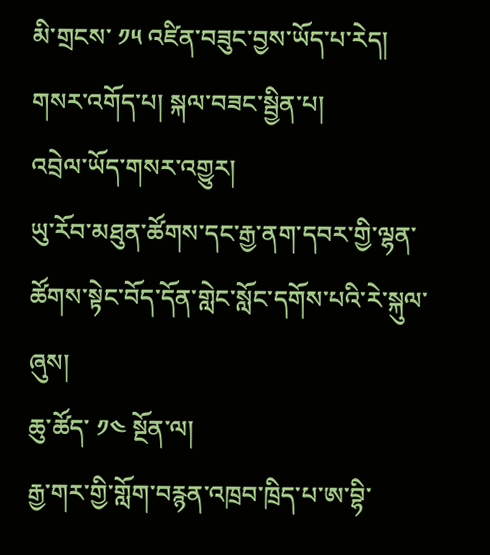མི་གྲངས་ ༡༥ འཛིན་བཟུང་བྱས་ཡོད་པ་རེད།
གསར་འགོད་པ། སྐལ་བཟང་སྦྱིན་པ།
འབྲེལ་ཡོད་གསར་འགྱུར།
ཡུ་རོབ་མཐུན་ཚོགས་དང་རྒྱ་ནག་དབར་གྱི་ལྷན་ཚོགས་སྟེང་བོད་དོན་གླེང་སློང་དགོས་པའི་རེ་སྐུལ་ཞུས།
ཆུ་ཚོད་ ༡༤ སྔོན་ལ།
རྒྱ་གར་གྱི་གློག་བརྙན་འཁྲབ་ཁྲིད་པ་ཨ་བྷི་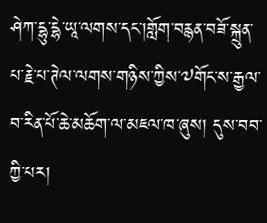ཤེཀ་དྷུ་དྷེ་ཡཱ་ལགས་དང་།གློག་བརྙན་བཟོ་སྐྲུན་པ་རྗེ་པ་ཊེལ་ལགས་གཉིས་ཀྱིས་༧གོང་ས་རྒྱལ་བ་རིན་པོ་ཆེ་མཆོག་ལ་མཇལ་ཁ་ཞུས། དུས་བབ་ཀྱི་པར།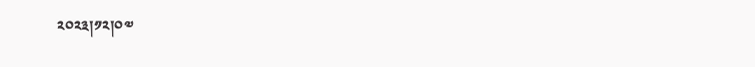༢༠༢༣།༡༢།༠༧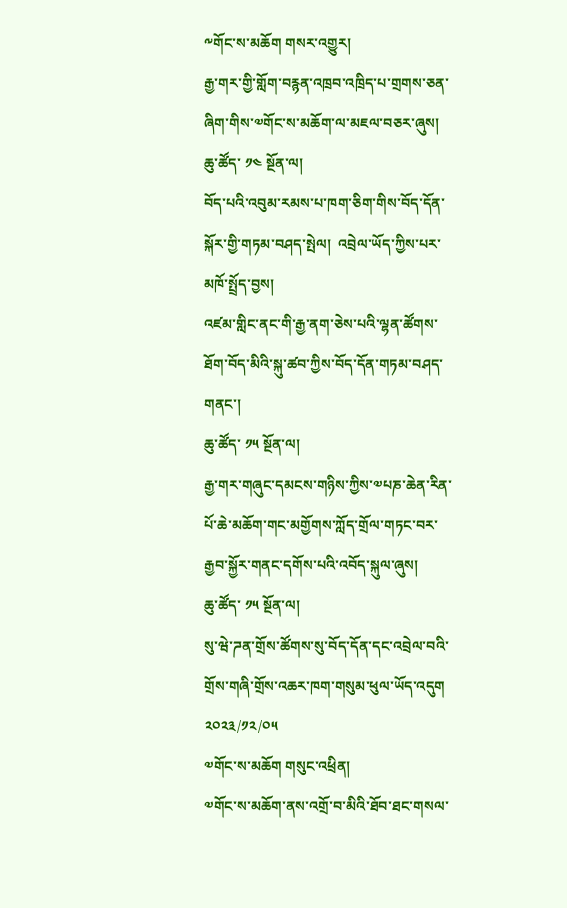༸གོང་ས་མཆོག གསར་འགྱུར།
རྒྱ་གར་གྱི་གློག་བརྙན་འཁྲབ་འཁྲིད་པ་གྲགས་ཅན་ཞིག་གིས་༧གོང་ས་མཆོག་ལ་མཇལ་བཅར་ཞུས།
ཆུ་ཚོད་ ༡༤ སྔོན་ལ།
བོད་པའི་འབུམ་རམས་པ་ཁག་ཅིག་གིས་བོད་དོན་སྐོར་གྱི་གཏམ་བཤད་སྤེལ།  འབྲེལ་ཡོད་ཀྱིས་པར་མཁོ་སྤྲོད་བྱས།
འཛམ་གླིང་ནང་གི་རྒྱ་ནག་ཅེས་པའི་ལྷན་ཚོགས་ཐོག་བོད་མིའི་སྐུ་ཚབ་ཀྱིས་བོད་དོན་གཏམ་བཤད་གནང་།
ཆུ་ཚོད་ ༡༥ སྔོན་ལ།
རྒྱ་གར་གཞུང་དམངས་གཉིས་ཀྱིས་༧པཎ་ཆེན་རིན་པོ་ཆེ་མཆོག་གང་མགྱོགས་ཀློད་གྲོལ་གཏང་བར་རྒྱབ་སྐྱོར་གནང་དགོས་པའི་འབོད་སྐུལ་ཞུས།
ཆུ་ཚོད་ ༡༥ སྔོན་ལ།
སུ་ཝེ་ཌན་གྲོས་ཚོགས་སུ་བོད་དོན་དང་འབྲེལ་བའི་གྲོས་གཞི་གྲོས་འཆར་ཁག་གསུམ་ཕུལ་ཡོད་འདུག
༢༠༢༣/༡༢/༠༥
༧གོང་ས་མཆོག གསུང་འཕྲིན།
༧གོང་ས་མཆོག་ནས་འགྲོ་བ་མིའི་ཐོབ་ཐང་གསལ་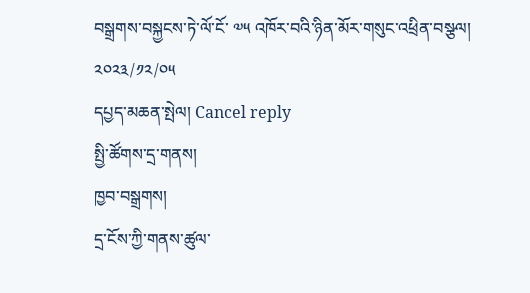བསྒྲགས་བསྐྱངས་ཏེ་ལོ་ངོ་ ༧༥ འཁོར་བའི་ཉིན་མོར་གསུང་འཕྲིན་བསྩལ།
༢༠༢༣/༡༢/༠༥
དཔྱད་མཆན་སྤེལ། Cancel reply
སྤྱི་ཚོགས་དྲ་གནས།
ཁྱབ་བསྒྲགས།
དྲ་ངོས་ཀྱི་གནས་ཚུལ་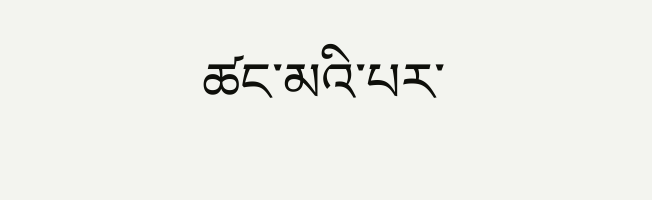ཚང་མའི་པར་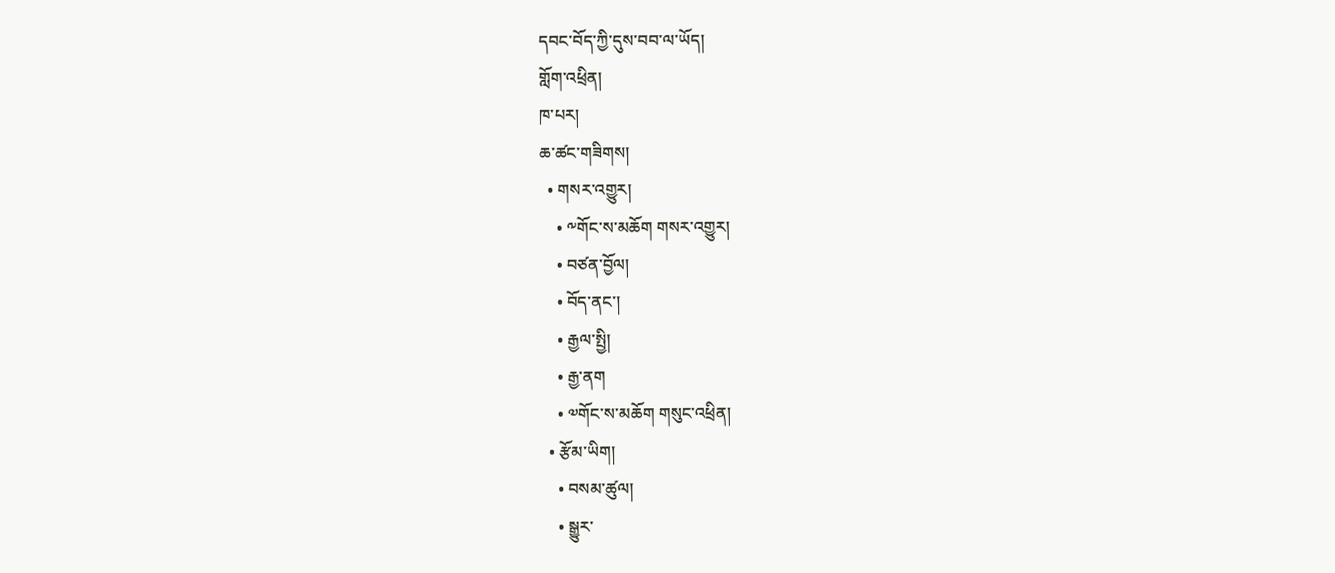དབང་བོད་ཀྱི་དུས་བབ་ལ་ཡོད།
གློག་འཕྲིན།
ཁ་པར།
ཆ་ཚང་གཟིགས།
  • གསར་འགྱུར།
    • ༸གོང་ས་མཆོག གསར་འགྱུར།
    • བཙན་བྱོལ།
    • བོད་ནང་།
    • རྒྱལ་སྤྱི།
    • རྒྱ་ནག
    • ༧གོང་ས་མཆོག གསུང་འཕྲིན།
  • རྩོམ་ཡིག།
    • བསམ་ཚུལ།
    • སྒྱུར་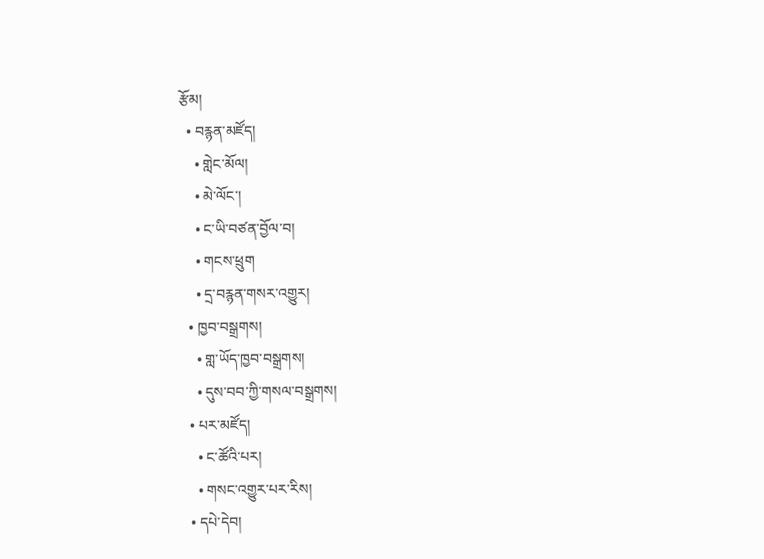རྩོམ།
  • བརྙན་མཛོད།
    • གླེང་མོལ།
    • མེ་ལོང་།
    • ང་ཡི་བཙན་བྱོལ་བ།
    • གངས་ཕྲུག
    • དྲ་བརྙན་གསར་འགྱུར།
  • ཁྱབ་བསྒྲགས།
    • གླ་ཡོད་ཁྱབ་བསྒྲགས།
    • དུས་བབ་ཀྱི་གསལ་བསྒྲགས།
  • པར་མཛོད།
    • ང་ཚོའི་པར།
    • གསང་འགྱུར་པར་རིས།
  • དཔེ་དེབ།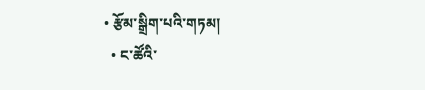• རྩོམ་སྒྲིག་པའི་གཏམ།
  • ང་ཚོའི་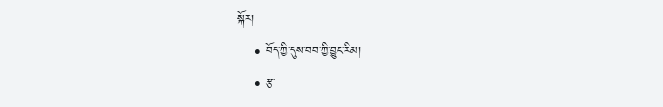སྐོར།
    • བོད་ཀྱི་དུས་བབ་ཀྱི་བྱུང་རིམ།
    • རྩ་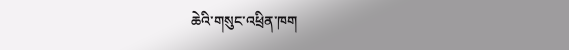ཆེའི་གསུང་འཕྲིན་ཁག